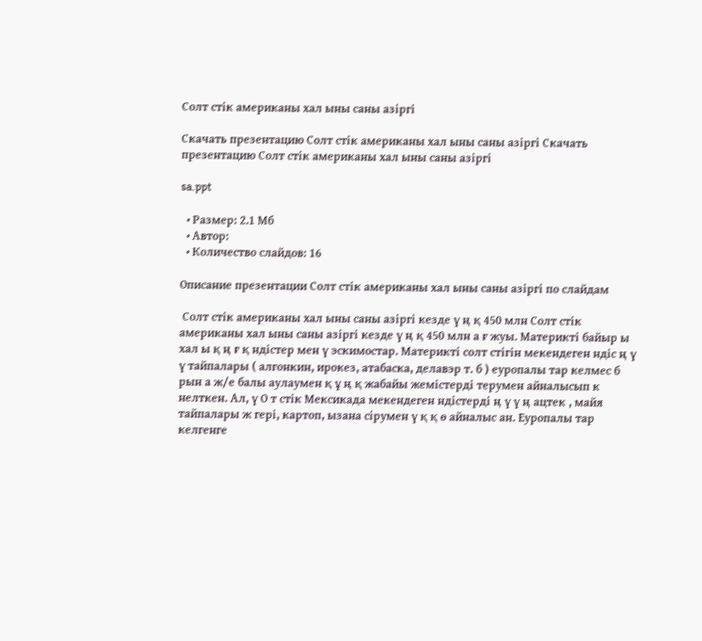Солт стік американы хал ыны саны азіргі

Скачать презентацию Солт стік американы хал ыны саны азіргі Скачать презентацию Солт стік американы хал ыны саны азіргі

sa.ppt

  • Размер: 2.1 Мб
  • Автор:
  • Количество слайдов: 16

Описание презентации Солт стік американы хал ыны саны азіргі по слайдам

 Солт стік американы хал ыны саны азіргі кезде ү ң қ 450 млн Солт стік американы хал ыны саны азіргі кезде ү ң қ 450 млн а ғ жуы. Материкті байыр ы хал ы қ ң ғ қ ндістер мен ү эскимостар. Материкті солт стігін мекендеген ндіс ң ү ү тайпалары ( алгонкин, ирокез, атабаска, делавэр т. б ) еуропалы тар келмес б рын а ж/е балы аулаумен қ ұ ң қ жабайы жемістерді терумен айналысып к нелткен. Ал, ү О т стік Мексикада мекендеген ндістерді ң ү ү ң ацтек , майя тайпалары ж гері, картоп, ызана сірумен ү қ қ ө айналыс ан. Еуропалы тар келгенге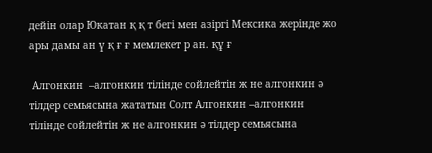дейін олар Юкатан қ қ т бегі мен азіргі Мексика жерінде жо ары дамы ан ү қ ғ ғ мемлекет р ан. құ ғ

 Алгонкин  –алгонкин тілінде сойлейтін ж не алгонкин ә тілдер семьясына жататын Солт Алгонкин –алгонкин тілінде сойлейтін ж не алгонкин ә тілдер семьясына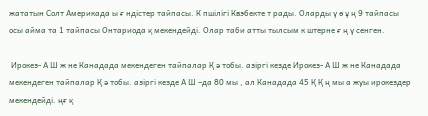жататын Солт Америкада ы ғ ндістер тайпасы. К пшілігі Квэбекте т рады. Оларды ү ө ұ ң 9 тайпасы осы айма та 1 тайпасы Онтариода қ мекендейді. Олар таби атты тылсым к штерне ғ ң ү сенген.

 Ирокез- А Ш ж не Канадада мекендеген тайпалар Қ ә тобы. азіргі кезде Ирокез- А Ш ж не Канадада мекендеген тайпалар Қ ә тобы. азіргі кезде А Ш –да 80 мы , ал Канадада 45 Қ Қ ң мы а жуы ирокездер мекендейді. ңғ қ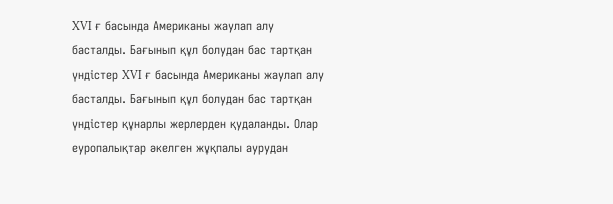XVI ғ басында Американы жаулап алу басталды. Бағынып құл болудан бас тартқан үндістер XVI ғ басында Американы жаулап алу басталды. Бағынып құл болудан бас тартқан үндістер құнарлы жерлерден қудаланды. Олар еуропалықтар әкелген жұқпалы аурудан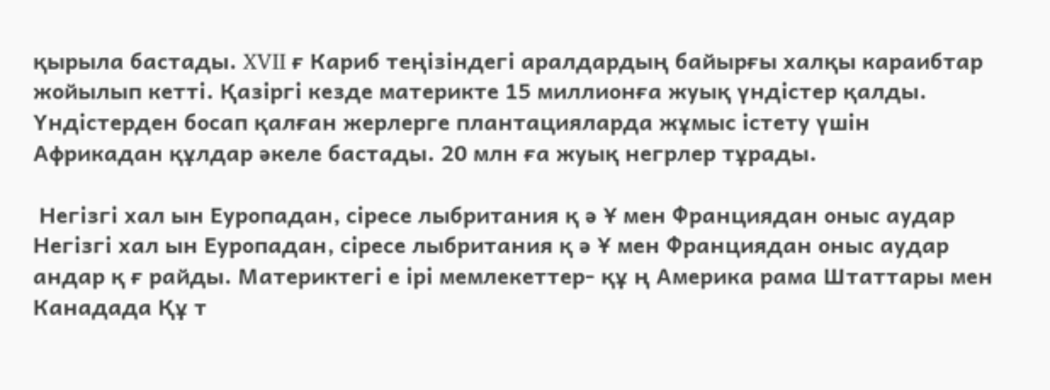қырыла бастады. XVII ғ Кариб теңізіндегі аралдардың байырғы халқы караибтар жойылып кетті. Қазіргі кезде материкте 15 миллионға жуық үндістер қалды. Үндістерден босап қалған жерлерге плантацияларда жұмыс істету үшін Африкадан құлдар әкеле бастады. 20 млн ға жуық негрлер тұрады.

 Негізгі хал ын Еуропадан, сіресе лыбритания қ ә Ұ мен Франциядан оныс аудар Негізгі хал ын Еуропадан, сіресе лыбритания қ ә Ұ мен Франциядан оныс аудар андар қ ғ райды. Материктегі е ірі мемлекеттер- құ ң Америка рама Штаттары мен Канадада Құ т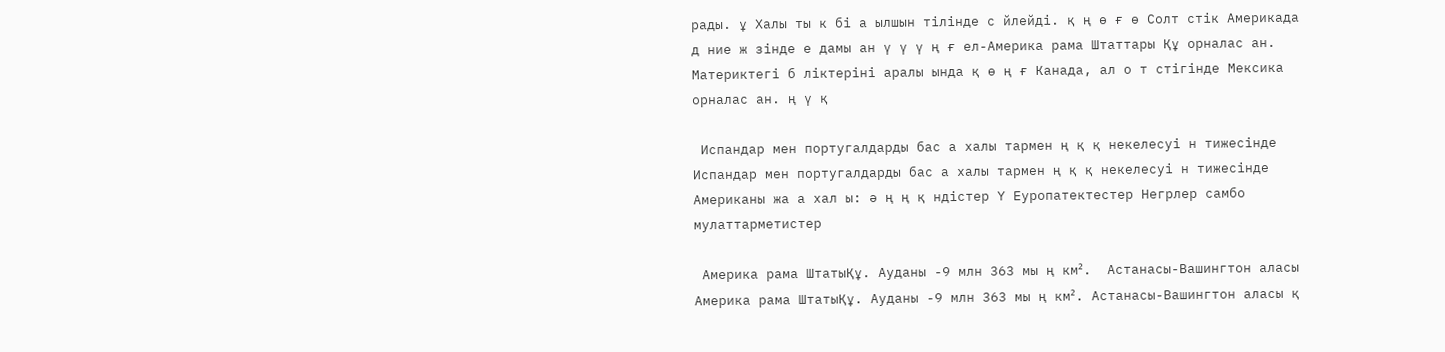рады. ұ Халы ты к бі а ылшын тілінде с йлейді. қ ң ө ғ ө Солт стік Америкада д ние ж зінде е дамы ан ү ү ү ң ғ ел-Америка рама Штаттары Құ орналас ан. Материктегі б ліктеріні аралы ында қ ө ң ғ Канада, ал о т стігінде Мексика орналас ан. ң ү қ

 Испандар мен португалдарды бас а халы тармен ң қ қ некелесуі н тижесінде Испандар мен португалдарды бас а халы тармен ң қ қ некелесуі н тижесінде Американы жа а хал ы: ә ң ң қ ндістер Ү Еуропатектестер Негрлер самбо мулаттарметистер

 Америка рама ШтатыҚұ. Ауданы -9 млн 363 мы ң км².  Астанасы-Вашингтон аласы Америка рама ШтатыҚұ. Ауданы -9 млн 363 мы ң км². Астанасы-Вашингтон аласы қ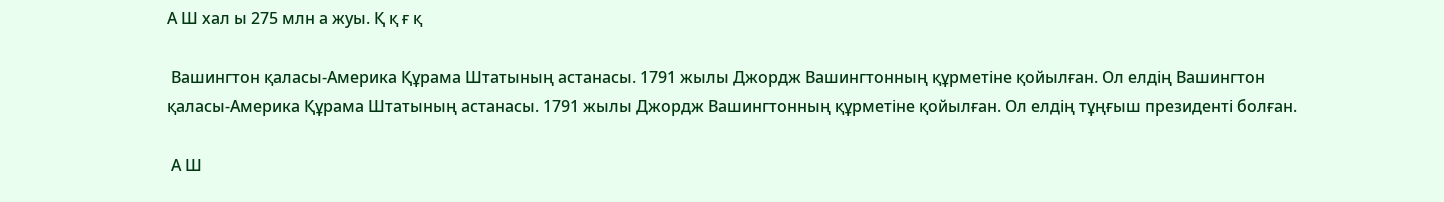А Ш хал ы 275 млн а жуы. Қ қ ғ қ

 Вашингтон қаласы-Америка Құрама Штатының астанасы. 1791 жылы Джордж Вашингтонның құрметіне қойылған. Ол елдің Вашингтон қаласы-Америка Құрама Штатының астанасы. 1791 жылы Джордж Вашингтонның құрметіне қойылған. Ол елдің тұңғыш президенті болған.

 А Ш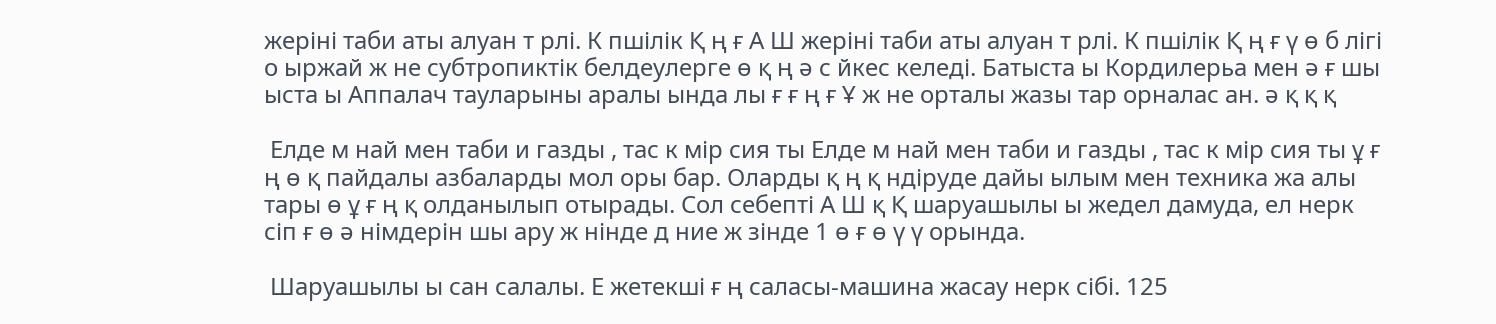жеріні таби аты алуан т рлі. К пшілік Қ ң ғ А Ш жеріні таби аты алуан т рлі. К пшілік Қ ң ғ ү ө б лігі о ыржай ж не субтропиктік белдеулерге ө қ ң ә с йкес келеді. Батыста ы Кордилерьа мен ә ғ шы ыста ы Аппалач тауларыны аралы ында лы ғ ғ ң ғ Ұ ж не орталы жазы тар орналас ан. ә қ қ қ

 Елде м най мен таби и газды , тас к мір сия ты Елде м най мен таби и газды , тас к мір сия ты ұ ғ ң ө қ пайдалы азбаларды мол оры бар. Оларды қ ң қ ндіруде дайы ылым мен техника жа алы тары ө ұ ғ ң қ олданылып отырады. Сол себепті А Ш қ Қ шаруашылы ы жедел дамуда, ел нерк сіп ғ ө ә німдерін шы ару ж нінде д ние ж зінде 1 ө ғ ө ү ү орында.

 Шаруашылы ы сан салалы. Е жетекші ғ ң саласы-машина жасау нерк сібі. 125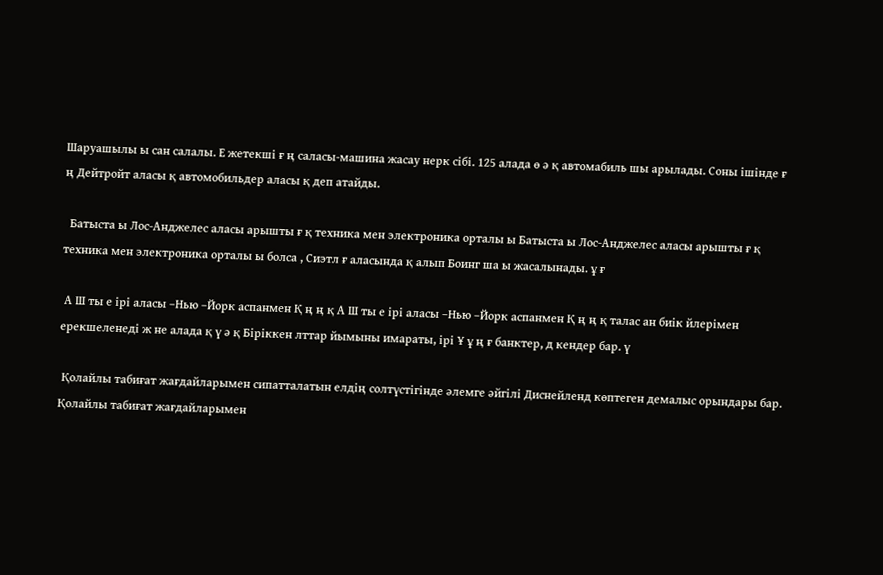Шаруашылы ы сан салалы. Е жетекші ғ ң саласы-машина жасау нерк сібі. 125 алада ө ә қ автомабиль шы арылады. Соны ішінде ғ ң Дейтройт аласы қ автомобильдер аласы қ деп атайды.

  Батыста ы Лос-Анджелес аласы арышты ғ қ техника мен электроника орталы ы Батыста ы Лос-Анджелес аласы арышты ғ қ техника мен электроника орталы ы болса , Сиэтл ғ аласында қ алып Боинг ша ы жасалынады. ұ ғ

 А Ш ты е ірі аласы –Нью –Йорк аспанмен Қ ң ң қ А Ш ты е ірі аласы –Нью –Йорк аспанмен Қ ң ң қ талас ан биік йлерімен ерекшеленеді ж не алада қ ү ә қ Біріккен лттар йымыны имараты, ірі Ұ ұ ң ғ банктер, д кендер бар. ү

 Қолайлы табиғат жағдайларымен сипатталатын елдің солтүстігінде әлемге әйгілі Диснейленд көптеген демалыс орындары бар. Қолайлы табиғат жағдайларымен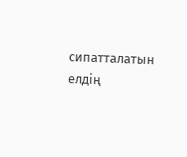сипатталатын елдің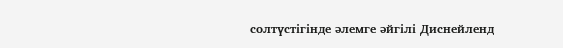солтүстігінде әлемге әйгілі Диснейленд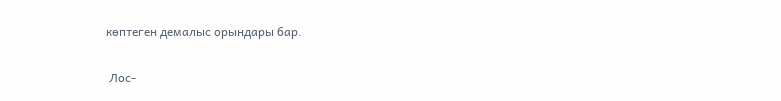көптеген демалыс орындары бар.

 Лос-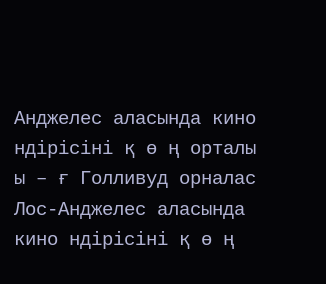Анджелес аласында кино ндірісіні қ ө ң орталы ы – ғ Голливуд орналас Лос-Анджелес аласында кино ндірісіні қ ө ң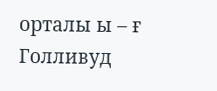орталы ы – ғ Голливуд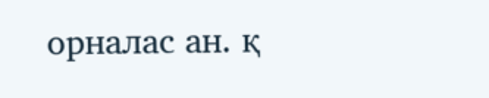орналас ан. қ